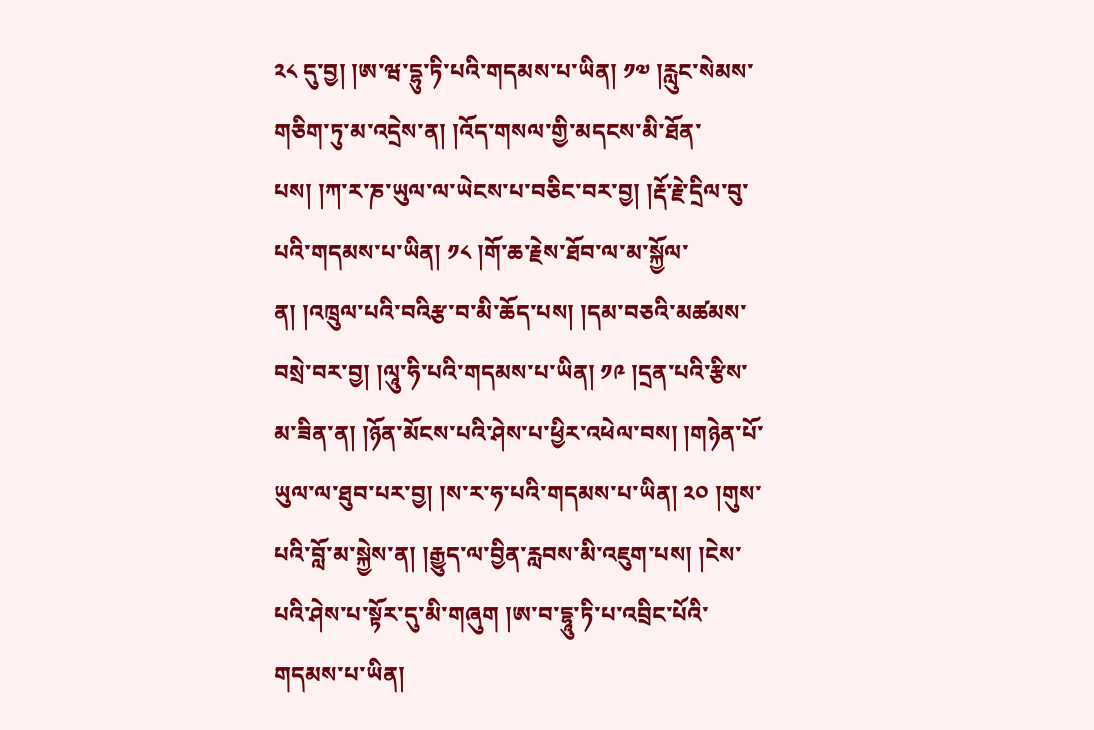༢༨ དུ་བྱ། །ཨ་ཝ་དྷུ་ཏི་པའི་གདམས་པ་ཡིན། ༡༧ །རླུང་སེམས་གཅིག་ཏུ་མ་འདྲེས་ན། །འོད་གསལ་གྱི་མདངས་མི་ཐོན་པས། །ཀ་ར་ཎ་ཡུལ་ལ་ཡེངས་པ་བཅིང་བར་བྱ། །རྡོ་རྗེ་དྲིལ་བུ་པའི་གདམས་པ་ཡིན། ༡༨ །གོ་ཆ་རྗེས་ཐོབ་ལ་མ་སྐྱོལ་ན། །འཁྲུལ་པའི་བའིརྩ་བ་མི་ཆོད་པས། །དམ་བཅའི་མཚམས་བསྲེ་བར་བྱ། །ལཱུ་ཧི་པའི་གདམས་པ་ཡིན། ༡༩ །དྲན་པའི་རྩིས་མ་ཟིན་ན། །ཉོན་མོངས་པའི་ཤེས་པ་ཕྱིར་འཕེལ་བས། །གཉེན་པོ་ཡུལ་ལ་ཐུབ་པར་བྱ། །ས་ར་ཧ་པའི་གདམས་པ་ཡིན། ༢༠ །གུས་པའི་བློ་མ་སྐྱེས་ན། །རྒྱུད་ལ་བྱིན་རླབས་མི་འཇུག་པས། །ངེས་པའི་ཤེས་པ་སྟོར་དུ་མི་གཞུག །ཨ་བ་དྷཱུ་ཏི་པ་འབྲིང་པོའི་གདམས་པ་ཡིན།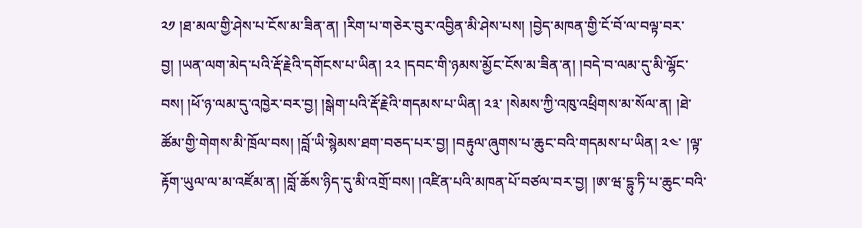༢༡ །ཐ་མལ་གྱི་ཤེས་པ་ངོས་མ་ཟིན་ན། །རིག་པ་གཅེར་བུར་འབྱིན་མི་ཤེས་པས། །བྱེད་མཁན་གྱི་ངོ་བོ་ལ་བལྟ་བར་བྱ། །ཡན་ལག་མེད་པའི་རྡོ་རྗེའི་དགོངས་པ་ཡིན། ༢༢ །དབང་གི་ཉམས་མྱོང་ངོས་མ་ཟིན་ན། །བདེ་བ་ལམ་དུ་མི་ལྷོང་བས། །ཕོ་ཉ་ལམ་དུ་འཁྱེར་བར་བྱ། །སྒེག་པའི་རྡོ་རྗེའི་གདམས་པ་ཡིན། ༢༣་ །སེམས་ཀྱི་འཁུ་འཕྲིགས་མ་སོལ་ན། །ཐེ་ཚོམ་གྱི་གེགས་མི་ཁྲོལ་བས། །བློ་ཡི་སྙེམས་ཐག་བཅད་པར་བྱ། །བརྟུལ་ཞུགས་པ་ཆུང་བའི་གདམས་པ་ཡིན། ༢༤་ །ལྟ་རྟོག་ཡུལ་ལ་མ་འཛོམ་ན། །བློ་ཆོས་ཉིད་དུ་མི་འགྲོ་བས། །འཛིན་པའི་མཁན་པོ་བཙལ་བར་བྱ། །ཨ་ཝ་དྷུ་ཏི་པ་ཆུང་བའི་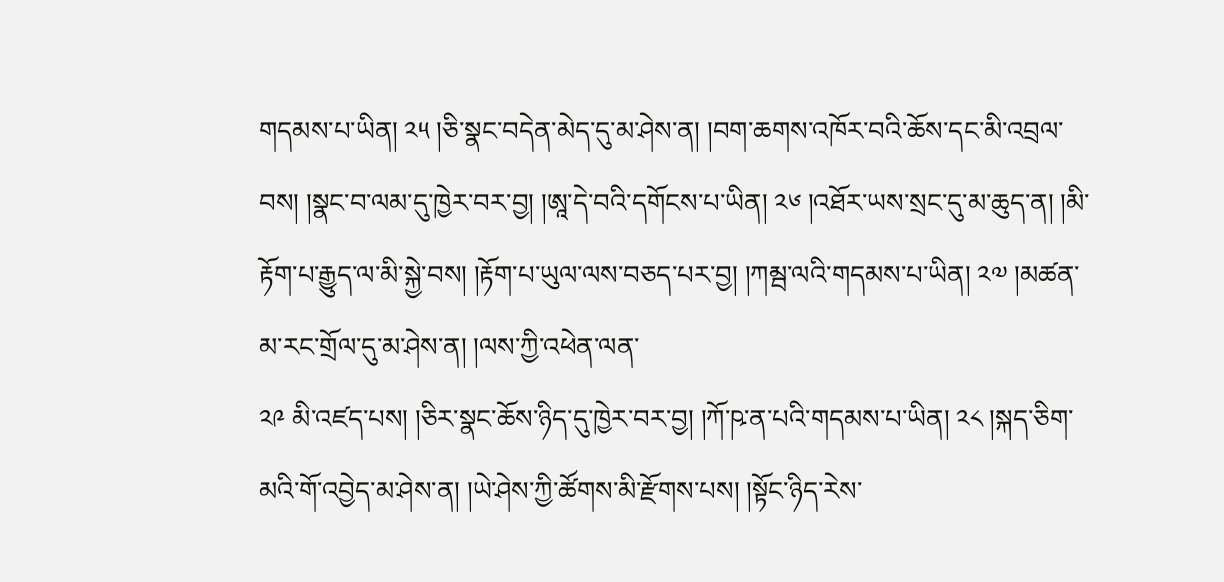གདམས་པ་ཡིན། ༢༥ །ཅི་སྣང་བདེན་མེད་དུ་མ་ཤེས་ན། །བག་ཆགས་འཁོར་བའི་ཆོས་དང་མི་འབྲལ་བས། །སྣང་བ་ལམ་དུ་ཁྱེར་བར་བྱ། །ཨཱ་དེ་བའི་དགོངས་པ་ཡིན། ༢༦ །འཐོར་ཡས་སྲང་དུ་མ་ཆུད་ན། །མི་རྟོག་པ་རྒྱུད་ལ་མི་སྐྱེ་བས། །རྟོག་པ་ཡུལ་ལས་བཅད་པར་བྱ། །ཀམྦ་ལའི་གདམས་པ་ཡིན། ༢༧ །མཚན་མ་རང་གྲོལ་དུ་མ་ཤེས་ན། །ལས་ཀྱི་འཕེན་ལན་
༢༩ མི་འཛད་པས། །ཅིར་སྣང་ཆོས་ཉིད་དུ་ཁྱེར་བར་བྱ། །ཀོ་ཥ་ན་པའི་གདམས་པ་ཡིན། ༢༨ །སྐད་ཅིག་མའི་གོ་འབྱེད་མ་ཤེས་ན། །ཡེ་ཤེས་ཀྱི་ཚོགས་མི་རྫོགས་པས། །སྟོང་ཉིད་རེས་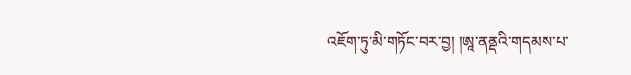འཇོག་ཏུ་མི་གཏོང་བར་བྱ། །ཨཱ་ནནྡའི་གདམས་པ་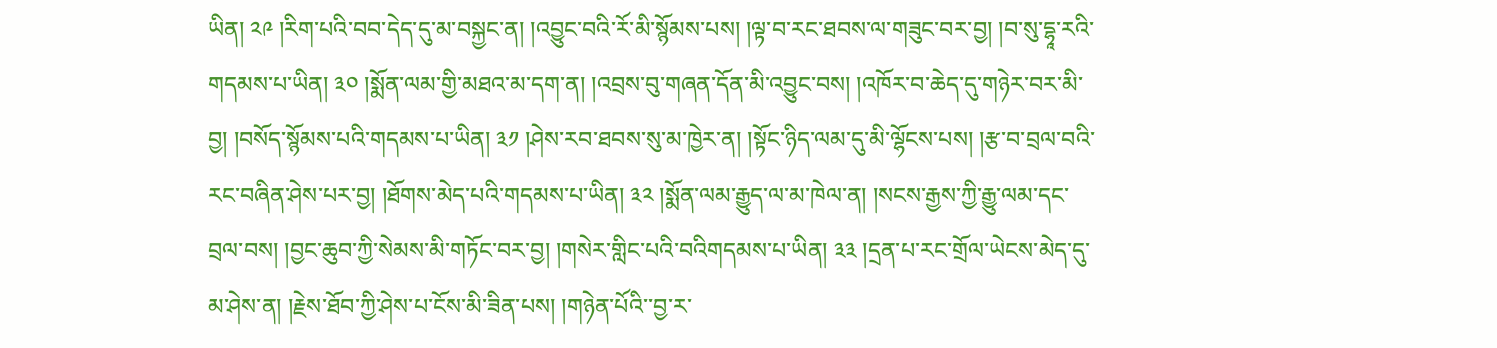ཡིན། ༢༩ །རིག་པའི་བབ་དེད་དུ་མ་བསྐྱང་ན། །འབྱུང་བའི་རོ་མི་སྙོམས་པས། །ལྟ་བ་རང་ཐབས་ལ་གཟུང་བར་བྱ། །བ་སུ་དྷཱ་རའི་གདམས་པ་ཡིན། ༣༠ །སྨོན་ལམ་གྱི་མཐའ་མ་དག་ན། །འབྲས་བུ་གཞན་དོན་མི་འབྱུང་བས། །འཁོར་བ་ཆེད་དུ་གཉེར་བར་མི་བྱ། །བསོད་སྙོམས་པའི་གདམས་པ་ཡིན། ༣༡ །ཤེས་རབ་ཐབས་སུ་མ་ཁྱེར་ན། །སྟོང་ཉིད་ལམ་དུ་མི་ལྷོངས་པས། །རྩ་བ་བྲལ་བའི་རང་བཞིན་ཤེས་པར་བྱ། །ཐོགས་མེད་པའི་གདམས་པ་ཡིན། ༣༢ །སྨོན་ལམ་རྒྱུད་ལ་མ་ཁེལ་ན། །སངས་རྒྱས་ཀྱི་རྒྱུ་ལམ་དང་བྲལ་བས། །བྱང་ཆུབ་ཀྱི་སེམས་མི་གཏོང་བར་བྱ། །གསེར་གླིང་པའི་བའིགདམས་པ་ཡིན། ༣༣ །དྲན་པ་རང་གྲོལ་ཡེངས་མེད་དུ་མ་ཤེས་ན། །རྗེས་ཐོབ་ཀྱི་ཤེས་པ་ངོས་མི་ཟིན་པས། །གཉེན་པོའི་་བྱ་ར་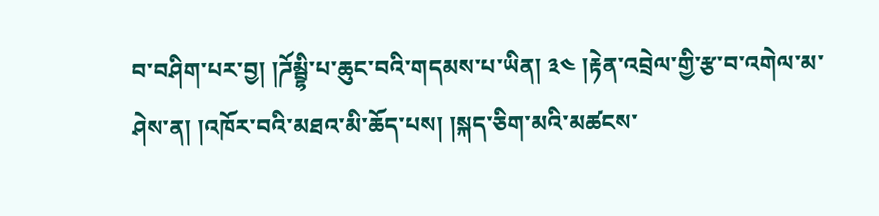བ་བཤིག་པར་བྱ། །ཌོམྦྷི་པ་ཆུང་བའི་གདམས་པ་ཡིན། ༣༤ །རྟེན་འབྲེལ་གྱི་རྩ་བ་འགེལ་མ་ཤེས་ན། །འཁོར་བའི་མཐའ་མི་ཆོད་པས། །སྐད་ཅིག་མའི་མཚངས་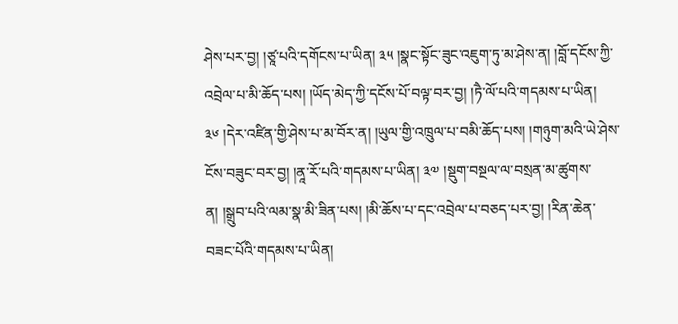ཤེས་པར་བྱ། །ཙཱ་པའི་དགོངས་པ་ཡིན། ༣༥ །སྣང་སྟོང་ཟུང་འཇུག་ཏུ་མ་ཤེས་ན། །བློ་དངོས་ཀྱི་འབྲེལ་པ་མི་ཆོད་པས། །ཡོད་མེད་ཀྱི་དངོས་པོ་བལྟ་བར་བྱ། །ཏཻ་ལོ་པའི་གདམས་པ་ཡིན། ༣༦ །དེར་འཛིན་གྱི་ཤེས་པ་མ་བོར་ན། །ཡུལ་གྱི་འཁྲུལ་པ་བམི་ཆོད་པས། །གཉུག་མའི་ཡེ་ཤེས་ངོས་བཟུང་བར་བྱ། །ནཱ་རོ་པའི་གདམས་པ་ཡིན། ༣༧ །སྡུག་བསྔལ་ལ་བསྲན་མ་ཚུགས་ན། །སྒྲུབ་པའི་ལམ་སྣ་མི་ཟིན་པས། །མི་ཆོས་པ་དང་འབྲེལ་པ་བཅད་པར་བྱ། །རིན་ཆེན་བཟང་པོའི་གདམས་པ་ཡིན།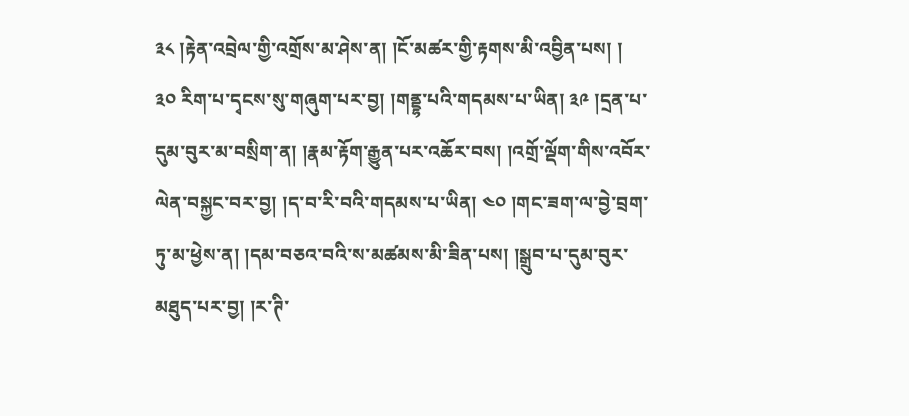༣༨ །རྟེན་འབྲེལ་གྱི་འགྲོས་མ་ཤེས་ན། །ངོ་མཚར་གྱི་རྟགས་མི་འབྱིན་པས། །
༣༠ རིག་པ་དྭངས་སུ་གཞུག་པར་བྱ། །གནྡྷ་པའི་གདམས་པ་ཡིན། ༣༩ །དྲན་པ་དུམ་བུར་མ་བསྲིག་ན། །རྣམ་རྟོག་རྒྱུན་པར་འཆོར་བས། །འགྲོ་ལྡོག་གིས་འབོར་ལེན་བསྐྱང་བར་བྱ། །ད་བ་རི་བའི་གདམས་པ་ཡིན། ༤༠ །གང་ཟག་ལ་བྱེ་བྲག་ཏུ་མ་ཕྱེས་ན། །དམ་བཅའ་བའི་ས་མཚམས་མི་ཟིན་པས། །སྒྲུབ་པ་དུམ་བུར་མཐུད་པར་བྱ། །ར་ཊི་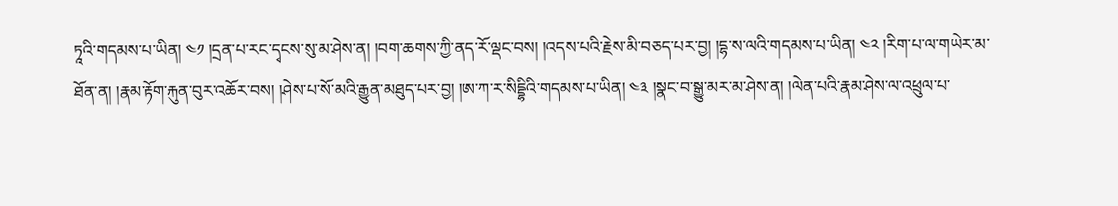ཏཱའི་གདམས་པ་ཡིན། ༤༡ །དྲན་པ་རང་དྭངས་སུ་མ་ཤེས་ན། །བག་ཆགས་ཀྱི་ནད་རོ་ལྡང་བས། །འདས་པའི་རྗེས་མི་བཅད་པར་བྱ། །དྷ་ས་ལའི་གདམས་པ་ཡིན། ༤༢ །རིག་པ་ལ་གཡེར་མ་ཐོན་ན། །རྣམ་རྟོག་རྐུན་བུར་འཆོར་བས། །ཤེས་པ་སོ་མའི་རྒྱུན་མཐུད་པར་བྱ། །ཨ་ཀ་ར་སིདྡྷིའི་གདམས་པ་ཡིན། ༤༣ །སྣང་བ་སྒྱུ་མར་མ་ཤེས་ན། །ལེན་པའི་རྣམ་ཤེས་ལ་འཕྲུལ་པ་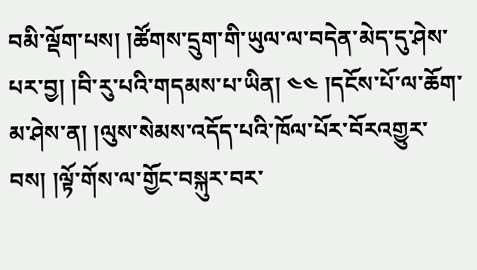བམི་ལྡོག་པས། །ཚོགས་དྲུག་གི་ཡུལ་ལ་བདེན་མེད་དུ་ཤེས་པར་བྱ། །བི་རུ་པའི་གདམས་པ་ཡིན། ༤༤ །དངོས་པོ་ལ་ཆོག་མ་ཤེས་ན། །ལུས་སེམས་འདོད་པའི་ཁོལ་པོར་བོརའགྱུར་བས། །ལྟོ་གོས་ལ་གྱོང་བསྐུར་བར་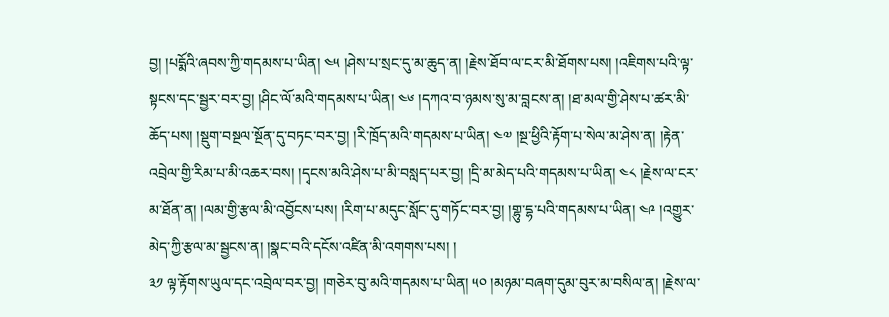བྱ། །པདྨོའི་ཞབས་ཀྱི་གདམས་པ་ཡིན། ༤༥ །ཤེས་པ་སྲང་དུ་མ་ཆུད་ན། །རྗེས་ཐོབ་ལ་ངར་མི་ཐོགས་པས། །འཇིགས་པའི་ལྟ་སྟངས་དང་སྦྱར་བར་བྱ། །ཤིང་ལོ་མའི་གདམས་པ་ཡིན། ༤༦ །དཀའ་བ་ཉམས་སུ་མ་བླངས་ན། །ཐ་མལ་གྱི་ཤེས་པ་ཚར་མི་ཆོད་པས། །སྡུག་བསྔལ་སྔོན་དུ་བཏང་བར་བྱ། །རི་ཁྲོད་མའི་གདམས་པ་ཡིན། ༤༧ །སྔ་ཕྱིའི་རྟོག་པ་སེལ་མ་ཤེས་ན། །རྟེན་འབྲེལ་གྱི་རིམ་པ་མི་འཆར་བས། །དྭངས་མའི་ཤེས་པ་མི་བསླད་པར་བྱ། །དྲི་མ་མེད་པའི་གདམས་པ་ཡིན། ༤༨ །རྗེས་ལ་ངར་མ་ཐོན་ན། །ལམ་གྱི་རྩལ་མི་འབྱོངས་པས། །རིག་པ་མདུང་སློང་དུ་གཏོང་བར་བྱ། །གྷུ་དྷ་པའི་གདམས་པ་ཡིན། ༤༩ །འགྱུར་མེད་ཀྱི་རྩལ་མ་སྦྱངས་ན། །སྣང་བའི་དངོས་འཛིན་མི་འགགས་པས། །
༣༡ ལྟ་རྟོགས་ཡུལ་དང་འབྲེལ་བར་བྱ། །གཅེར་བུ་མའི་གདམས་པ་ཡིན། ༥༠ །མཉམ་བཞག་དུམ་བུར་མ་བསིལ་ན། །རྗེས་ལ་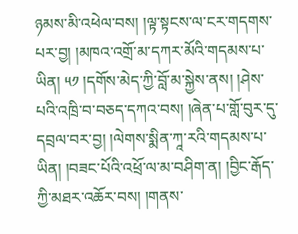ཉམས་མི་འཕེལ་བས། །ལྟ་སྟངས་ལ་ངར་གདགས་པར་བྱ། །མཁའ་འགྲོ་མ་དཀར་མོའི་གདམས་པ་ཡིན། ༥༡ །དགོས་མེད་ཀྱི་བློ་མ་སྐྱེས་ནས། །ཤེས་པའི་འཁྲི་བ་བཅད་དཀའ་བས། །ཞེན་པ་གློ་བུར་དུ་དབྲལ་བར་བྱ། །ལེགས་སྨིན་ཀཱ་རའི་གདམས་པ་ཡིན། །བཟང་པོའི་འཕྲོ་ལ་མ་བཤིག་ན། །བྱིང་རྒོད་ཀྱི་མཐར་འཆོར་བས། །གནས་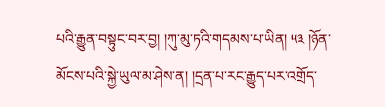པའི་རྒྱུན་བསྟུང་བར་བྱ། །ཀུ་མུ་ཏའི་གདམས་པ་ཡིན། ༥༣ །ཉོན་མོངས་པའི་སྐྱེ་ཡུལ་མ་ཤེས་ན། །དྲན་པ་རང་རྒྱུད་པར་འགྲོད་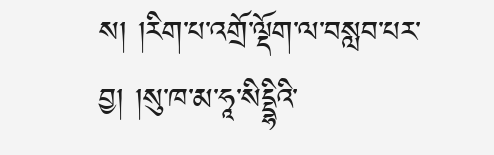ས། །རིག་པ་འགྲོ་ལྡོག་ལ་བསླབ་པར་བྱ། །སུ་ཁ་མ་ཧཱ་སིདྡྷིའི་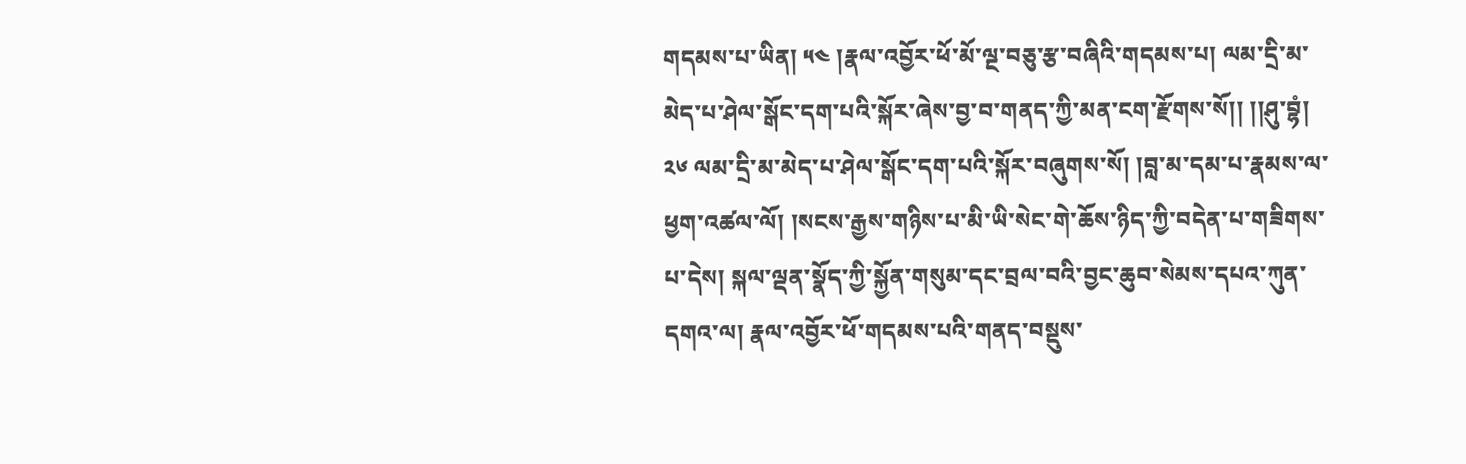གདམས་པ་ཡིན། ༥༤ །རྣལ་འབྱོར་ཕོ་མོ་ལྔ་བཅུ་རྩ་བཞིའི་གདམས་པ། ལམ་དྲི་མ་མེད་པ་ཤེལ་སྒོང་དག་པའི་སྐོར་ཞེས་བྱ་བ་གནད་ཀྱི་མན་ངག་རྫོགས་སོ།། །།ཤུ་བྷཾ།
༢༦ ལམ་དྲི་མ་མེད་པ་ཤེལ་སྒོང་དག་པའི་སྐོར་བཞུགས་སོ། །བླ་མ་དམ་པ་རྣམས་ལ་ཕྱག་འཚལ་ལོ། །སངས་རྒྱས་གཉིས་པ་མི་ཡི་སེང་གེ་ཆོས་ཉིད་ཀྱི་བདེན་པ་གཟིགས་པ་དེས། སྐལ་ལྡན་སྣོད་ཀྱི་སྐྱོན་གསུམ་དང་བྲལ་བའི་བྱང་ཆུབ་སེམས་དཔའ་ཀུན་དགའ་ལ། རྣལ་འབྱོར་ཕོ་གདམས་པའི་གནད་བསྡུས་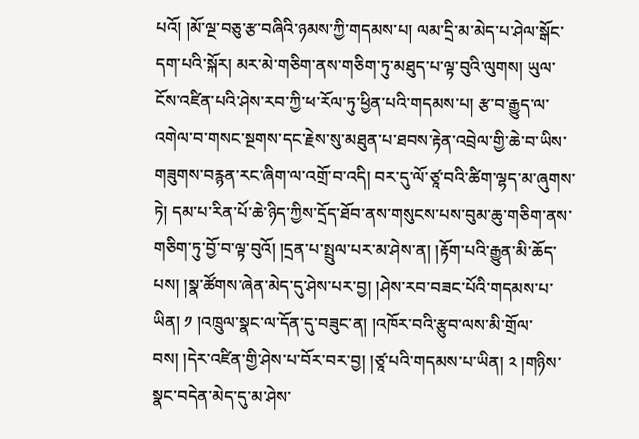པའོ། །མོ་ལྔ་བཅུ་རྩ་བཞིའི་ཉམས་ཀྱི་གདམས་པ། ལམ་དྲི་མ་མེད་པ་ཤེལ་སྒོང་དག་པའི་སྐོར། མར་མེ་གཅིག་ནས་གཅིག་ཏུ་མཐུད་པ་ལྟ་བུའི་ལུགས། ཡུལ་ངོས་འཛིན་པའི་ཤེས་རབ་ཀྱི་ཕ་རོལ་ཏུ་ཕྱིན་པའི་གདམས་པ། རྩ་བ་རྒྱུད་ལ་འགེལ་བ་གསང་སྔགས་དང་རྗེས་སུ་མཐུན་པ་ཐབས་རྟེན་འབྲེལ་གྱི་ཆེ་བ་ཡིས་གཟུགས་བརྙན་རང་ཞིག་ལ་འགྲོ་བ་འདི། བར་དུ་ལོ་ཙཱ་བའི་ཚིག་ལྷད་མ་ཞུགས་ཏེ། དམ་པ་རིན་པོ་ཆེ་ཉིད་ཀྱིས་དྲོད་ཐོབ་ནས་གསུངས་པས་བུམ་ཆུ་གཅིག་ནས་གཅིག་ཏུ་བྱོ་བ་ལྟ་བུའོ། །དྲན་པ་སྤྲུལ་པར་མ་ཤེས་ན། །རྟོག་པའི་རྒྱུན་མི་ཆོད་པས། །སྣ་ཚོགས་ཞེན་མེད་དུ་ཤེས་པར་བྱ། །ཤེས་རབ་བཟང་པོའི་གདམས་པ་ཡིན། ༡ །འཁྲུལ་སྣང་ལ་དོན་དུ་བཟུང་ན། །འཁོར་བའི་རྩུབ་ལས་མི་གྲོལ་བས། །དེར་འཛིན་གྱི་ཤེས་པ་བོར་བར་བྱ། །ཙཱ་པའི་གདམས་པ་ཡིན། ༢ །གཉིས་སྣང་བདེན་མེད་དུ་མ་ཤེས་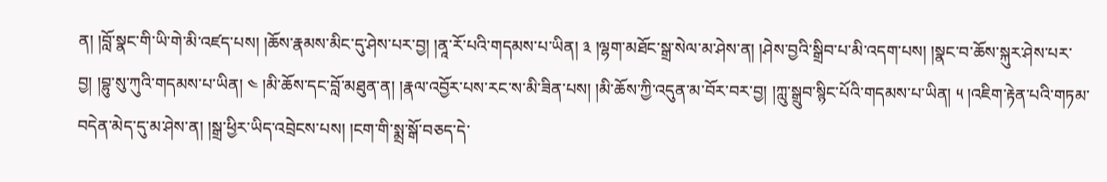ན། །བློ་སྣང་གི་ཡི་གེ་མི་འཛད་པས། །ཆོས་རྣམས་མིང་དུ་ཤེས་པར་བྱ། །ནཱ་རོ་པའི་གདམས་པ་ཡིན། ༣ །ལྷག་མཐོང་སྒྲ་སེལ་མ་ཤེས་ན། །ཤེས་བྱའི་སྒྲིབ་པ་མི་འདག་པས། །སྣང་བ་ཆོས་སྐུར་ཤེས་པར་བྱ། །བྷུ་སུ་ཀུའི་གདམས་པ་ཡིན། ༤ །མི་ཆོས་དང་བློ་མཐུན་ན། །རྣལ་འབྱོར་པས་རང་ས་མི་ཟིན་པས། །མི་ཆོས་ཀྱི་འདུན་མ་བོར་བར་བྱ། །ཀླུ་སྒྲུབ་སྙིང་པོའི་གདམས་པ་ཡིན། ༥ །འཇིག་རྟེན་པའི་གཏམ་བདེན་མེད་དུ་མ་ཤེས་ན། །སྒྲ་ཕྱིར་ཡིད་འབྲེངས་པས། །ངག་གི་སྨྲ་སྒོ་བཅད་དེ་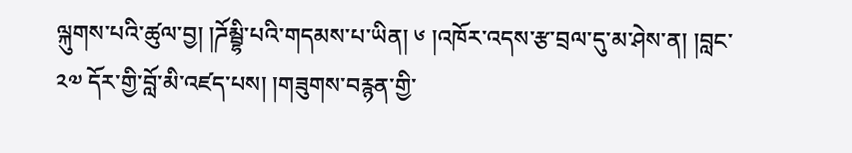ལྐུགས་པའི་ཚུལ་བྱ། །ཌོམྦྷི་པའི་གདམས་པ་ཡིན། ༦ །འཁོར་འདས་རྩ་བྲལ་དུ་མ་ཤེས་ན། །བླང་
༢༧ དོར་གྱི་བློ་མི་འཛད་པས། །གཟུགས་བརྙན་གྱི་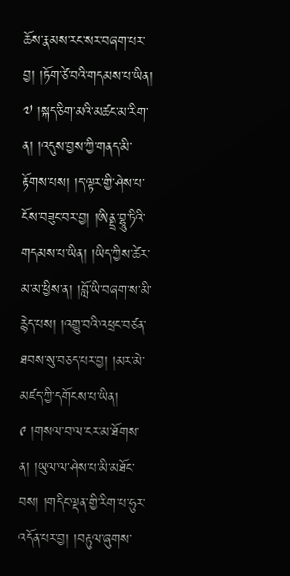ཆོས་རྣམས་རང་སར་བཞག་པར་བྱ། །ཏོག་ཙེ་བའི་གདམས་པ་ཡིན། ༧ །སྐད་ཅིག་མའི་མཚང་མ་རིག་ན། །འདུས་བྱས་ཀྱི་གནད་མི་རྟོགས་པས། །ད་ལྟར་གྱི་ཤེས་པ་ངོས་བཟུང་བར་བྱ། །ཨིནྡྲ་བྷཱུ་ཏིའི་གདམས་པ་ཡིན། །ཡིད་ཀྱིས་ཚེར་མ་མ་ཕྱིས་ན། །བློ་ཡི་བཞག་ས་མི་རྙེད་པས། །འགྱུ་བའི་འཕྲང་བཙན་ཐབས་སུ་བཅད་པར་བྱ། །མར་མེ་མཛད་ཀྱི་དགོངས་པ་ཡིན། ༩ །གསལ་བ་ལ་ངར་མ་ཐོགས་ན། །ཡུལ་ལ་ཤེས་པ་མི་མཐོང་བས། །གདིང་ལྡན་གྱི་རིག་པ་ཧུར་འདོན་པར་བྱ། །བརྟུལ་ཞུགས་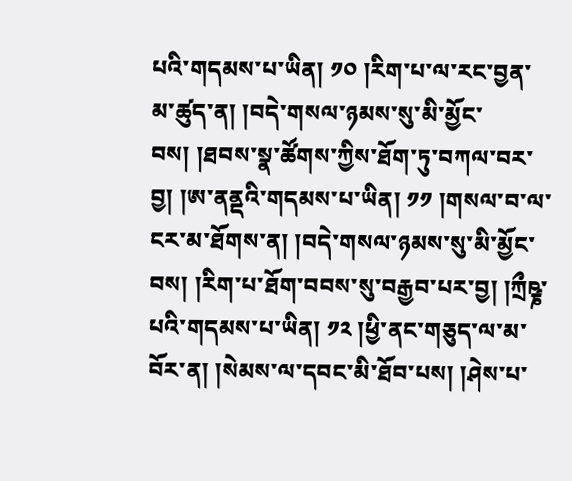པའི་གདམས་པ་ཡིན། ༡༠ །རིག་པ་ལ་རང་བྱན་མ་ཚུད་ན། །བདེ་གསལ་ཉམས་སུ་མི་མྱོང་བས། །ཐབས་སྣ་ཚོགས་ཀྱིས་ཐོག་ཏུ་བཀལ་བར་བྱ། །ཨ་ནནྡའི་གདམས་པ་ཡིན། ༡༡ །གསལ་བ་ལ་ངར་མ་ཐོགས་ན། །བདེ་གསལ་ཉམས་སུ་མི་མྱོང་བས། །རིག་པ་ཐོག་བབས་སུ་བརྒྱབ་པར་བྱ། །ཀྲྀཥྞ་པའི་གདམས་པ་ཡིན། ༡༢ །ཕྱི་ནང་གཅུད་ལ་མ་བོར་ན། །སེམས་ལ་དབང་མི་ཐོབ་པས། །ཤེས་པ་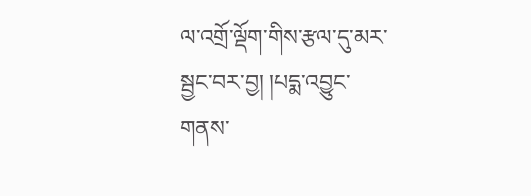ལ་འགྲོ་ལྡོག་གིས་རྩལ་དུ་མར་སྦྱང་བར་བྱ། །པདྨ་འབྱུང་གནས་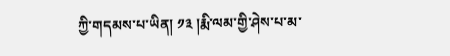ཀྱི་གདམས་པ་ཡིན། ༡༣ །རྨི་ལམ་གྱི་ཤེས་པ་མ་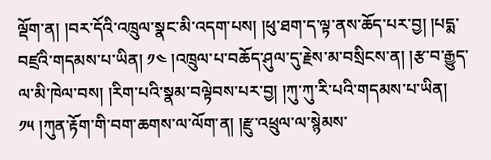ལྡོག་ན། །བར་དོའི་འཁྲུལ་སྣང་མི་འདག་པས། །ཕུ་ཐག་ད་ལྟ་ནས་ཆོད་པར་བྱ། །པདྨ་བཛྲའི་གདམས་པ་ཡིན། ༡༤ །འཁྲུལ་པ་བཆོད་ཤུལ་དུ་རྗེས་མ་བསྲིངས་ན། །རྩ་བ་རྒྱུད་ལ་མི་ཁེལ་བས། །རིག་པའི་སྣམ་བལྟེབས་པར་བྱ། །ཀུ་ཀུ་རི་པའི་གདམས་པ་ཡིན། ༡༥ །ཀུན་རྟོག་གི་བག་ཆགས་ལ་ལོག་ན། །རྫུ་འཕྲུལ་ལ་སྙེམས་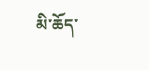མི་ཆོད་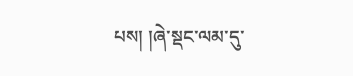པས། །ཞེ་སྡང་ལམ་དུ་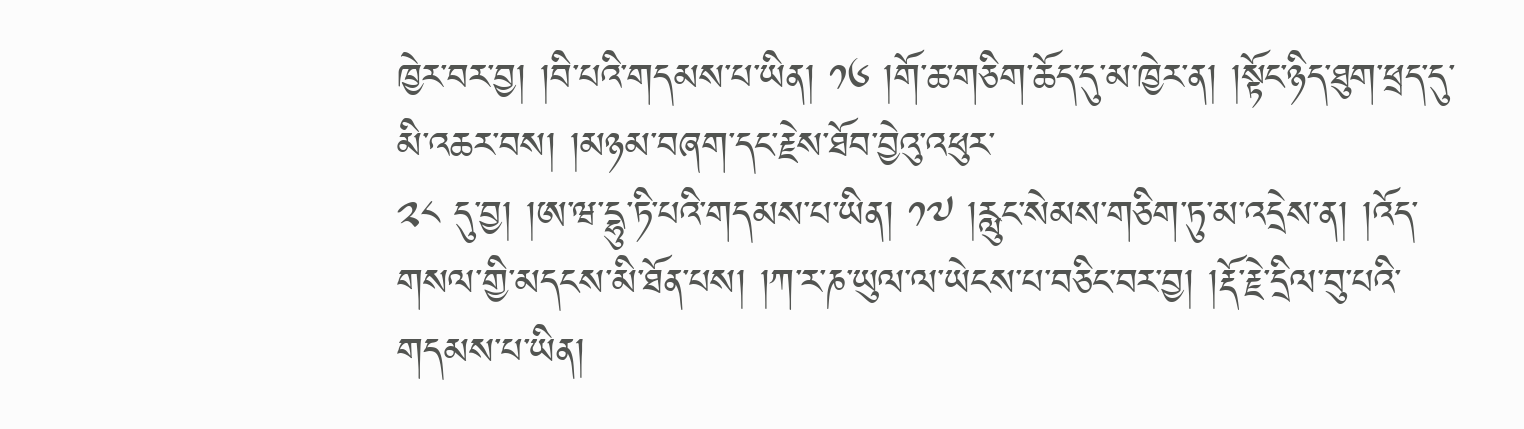ཁྱེར་བར་བྱ། །བི་པའི་གདམས་པ་ཡིན། ༡༦ །གོ་ཆ་གཅིག་ཆོད་དུ་མ་ཁྱེར་ན། །སྟོང་ཉིད་ཐུག་ཕྲད་དུ་མི་འཆར་བས། །མཉམ་བཞག་དང་རྗེས་ཐོབ་བྱེའུ་འཕུར་
༢༨ དུ་བྱ། །ཨ་ཝ་དྷུ་ཏི་པའི་གདམས་པ་ཡིན། ༡༧ །རླུང་སེམས་གཅིག་ཏུ་མ་འདྲེས་ན། །འོད་གསལ་གྱི་མདངས་མི་ཐོན་པས། །ཀ་ར་ཎ་ཡུལ་ལ་ཡེངས་པ་བཅིང་བར་བྱ། །རྡོ་རྗེ་དྲིལ་བུ་པའི་གདམས་པ་ཡིན།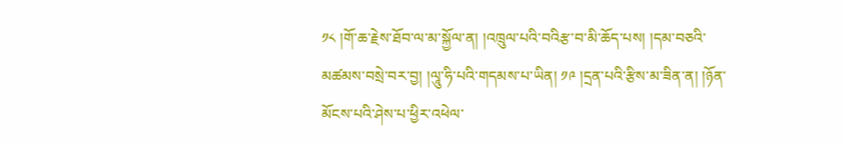༡༨ །གོ་ཆ་རྗེས་ཐོབ་ལ་མ་སྐྱོལ་ན། །འཁྲུལ་པའི་བའིརྩ་བ་མི་ཆོད་པས། །དམ་བཅའི་མཚམས་བསྲེ་བར་བྱ། །ལཱུ་ཧི་པའི་གདམས་པ་ཡིན། ༡༩ །དྲན་པའི་རྩིས་མ་ཟིན་ན། །ཉོན་མོངས་པའི་ཤེས་པ་ཕྱིར་འཕེལ་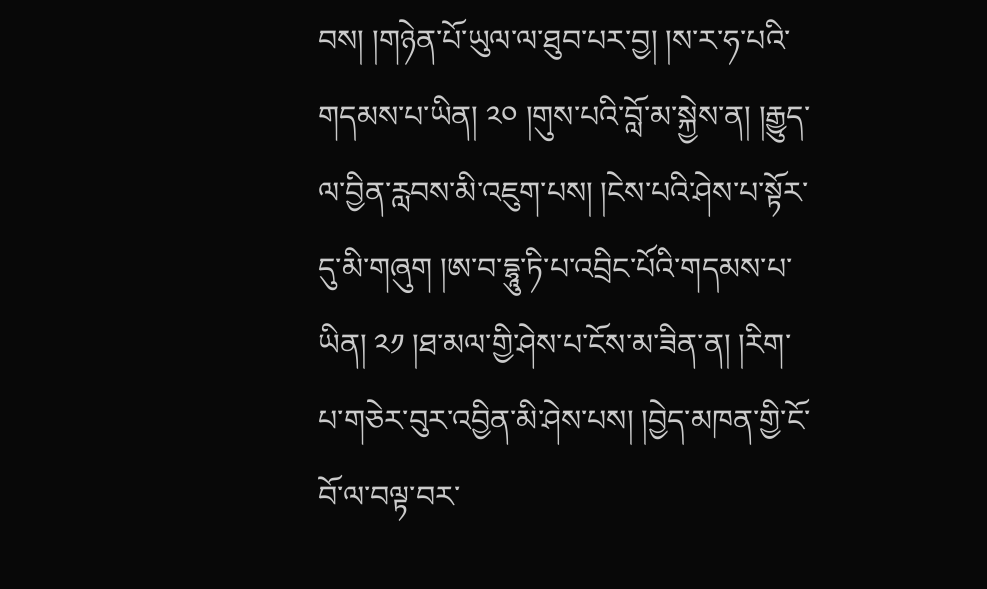བས། །གཉེན་པོ་ཡུལ་ལ་ཐུབ་པར་བྱ། །ས་ར་ཧ་པའི་གདམས་པ་ཡིན། ༢༠ །གུས་པའི་བློ་མ་སྐྱེས་ན། །རྒྱུད་ལ་བྱིན་རླབས་མི་འཇུག་པས། །ངེས་པའི་ཤེས་པ་སྟོར་དུ་མི་གཞུག །ཨ་བ་དྷཱུ་ཏི་པ་འབྲིང་པོའི་གདམས་པ་ཡིན། ༢༡ །ཐ་མལ་གྱི་ཤེས་པ་ངོས་མ་ཟིན་ན། །རིག་པ་གཅེར་བུར་འབྱིན་མི་ཤེས་པས། །བྱེད་མཁན་གྱི་ངོ་བོ་ལ་བལྟ་བར་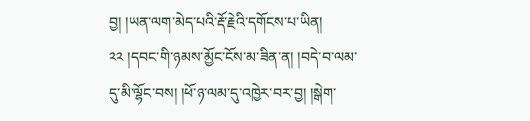བྱ། །ཡན་ལག་མེད་པའི་རྡོ་རྗེའི་དགོངས་པ་ཡིན། ༢༢ །དབང་གི་ཉམས་མྱོང་ངོས་མ་ཟིན་ན། །བདེ་བ་ལམ་དུ་མི་ལྷོང་བས། །ཕོ་ཉ་ལམ་དུ་འཁྱེར་བར་བྱ། །སྒེག་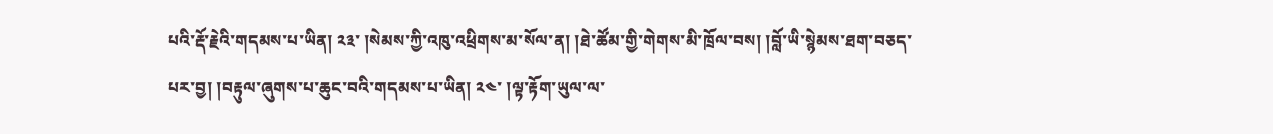པའི་རྡོ་རྗེའི་གདམས་པ་ཡིན། ༢༣་ །སེམས་ཀྱི་འཁུ་འཕྲིགས་མ་སོལ་ན། །ཐེ་ཚོམ་གྱི་གེགས་མི་ཁྲོལ་བས། །བློ་ཡི་སྙེམས་ཐག་བཅད་པར་བྱ། །བརྟུལ་ཞུགས་པ་ཆུང་བའི་གདམས་པ་ཡིན། ༢༤་ །ལྟ་རྟོག་ཡུལ་ལ་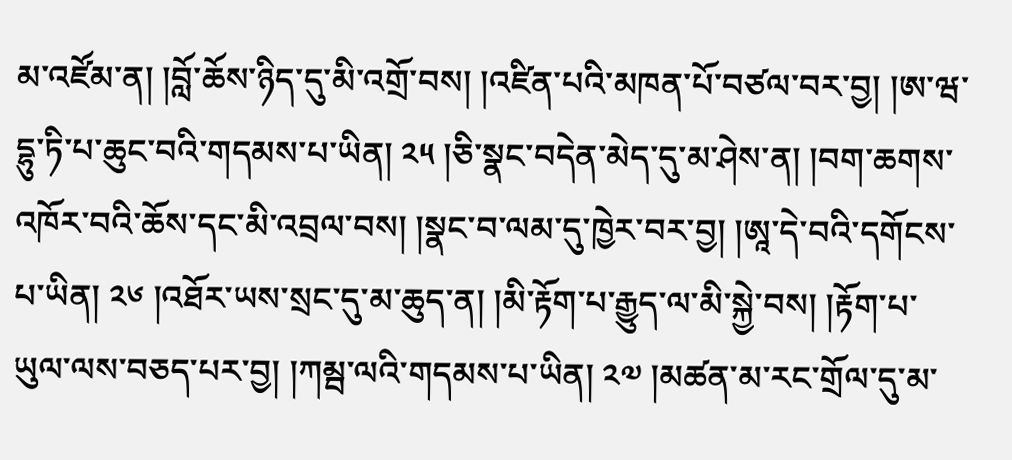མ་འཛོམ་ན། །བློ་ཆོས་ཉིད་དུ་མི་འགྲོ་བས། །འཛིན་པའི་མཁན་པོ་བཙལ་བར་བྱ། །ཨ་ཝ་དྷུ་ཏི་པ་ཆུང་བའི་གདམས་པ་ཡིན། ༢༥ །ཅི་སྣང་བདེན་མེད་དུ་མ་ཤེས་ན། །བག་ཆགས་འཁོར་བའི་ཆོས་དང་མི་འབྲལ་བས། །སྣང་བ་ལམ་དུ་ཁྱེར་བར་བྱ། །ཨཱ་དེ་བའི་དགོངས་པ་ཡིན། ༢༦ །འཐོར་ཡས་སྲང་དུ་མ་ཆུད་ན། །མི་རྟོག་པ་རྒྱུད་ལ་མི་སྐྱེ་བས། །རྟོག་པ་ཡུལ་ལས་བཅད་པར་བྱ། །ཀམྦ་ལའི་གདམས་པ་ཡིན། ༢༧ །མཚན་མ་རང་གྲོལ་དུ་མ་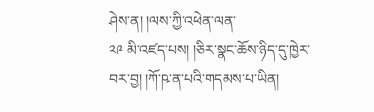ཤེས་ན། །ལས་ཀྱི་འཕེན་ལན་
༢༩ མི་འཛད་པས། །ཅིར་སྣང་ཆོས་ཉིད་དུ་ཁྱེར་བར་བྱ། །ཀོ་ཥ་ན་པའི་གདམས་པ་ཡིན།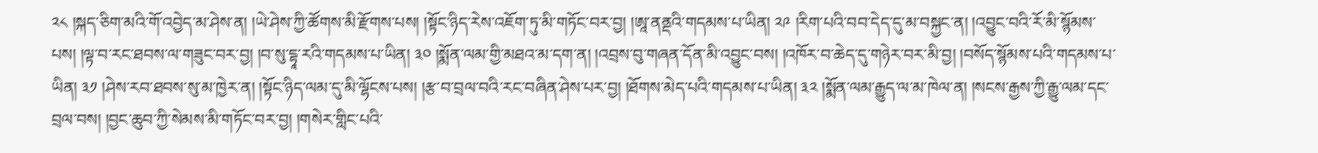༢༨ །སྐད་ཅིག་མའི་གོ་འབྱེད་མ་ཤེས་ན། །ཡེ་ཤེས་ཀྱི་ཚོགས་མི་རྫོགས་པས། །སྟོང་ཉིད་རེས་འཇོག་ཏུ་མི་གཏོང་བར་བྱ། །ཨཱ་ནནྡའི་གདམས་པ་ཡིན། ༢༩ །རིག་པའི་བབ་དེད་དུ་མ་བསྐྱང་ན། །འབྱུང་བའི་རོ་མི་སྙོམས་པས། །ལྟ་བ་རང་ཐབས་ལ་གཟུང་བར་བྱ། །བ་སུ་དྷཱ་རའི་གདམས་པ་ཡིན། ༣༠ །སྨོན་ལམ་གྱི་མཐའ་མ་དག་ན། །འབྲས་བུ་གཞན་དོན་མི་འབྱུང་བས། །འཁོར་བ་ཆེད་དུ་གཉེར་བར་མི་བྱ། །བསོད་སྙོམས་པའི་གདམས་པ་ཡིན། ༣༡ །ཤེས་རབ་ཐབས་སུ་མ་ཁྱེར་ན། །སྟོང་ཉིད་ལམ་དུ་མི་ལྷོངས་པས། །རྩ་བ་བྲལ་བའི་རང་བཞིན་ཤེས་པར་བྱ། །ཐོགས་མེད་པའི་གདམས་པ་ཡིན། ༣༢ །སྨོན་ལམ་རྒྱུད་ལ་མ་ཁེལ་ན། །སངས་རྒྱས་ཀྱི་རྒྱུ་ལམ་དང་བྲལ་བས། །བྱང་ཆུབ་ཀྱི་སེམས་མི་གཏོང་བར་བྱ། །གསེར་གླིང་པའི་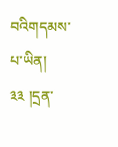བའིགདམས་པ་ཡིན། ༣༣ །དྲན་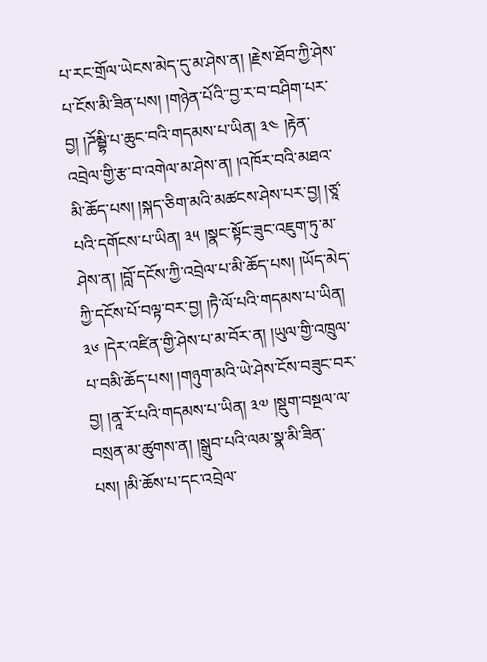པ་རང་གྲོལ་ཡེངས་མེད་དུ་མ་ཤེས་ན། །རྗེས་ཐོབ་ཀྱི་ཤེས་པ་ངོས་མི་ཟིན་པས། །གཉེན་པོའི་་བྱ་ར་བ་བཤིག་པར་བྱ། །ཌོམྦྷི་པ་ཆུང་བའི་གདམས་པ་ཡིན། ༣༤ །རྟེན་འབྲེལ་གྱི་རྩ་བ་འགེལ་མ་ཤེས་ན། །འཁོར་བའི་མཐའ་མི་ཆོད་པས། །སྐད་ཅིག་མའི་མཚངས་ཤེས་པར་བྱ། །ཙཱ་པའི་དགོངས་པ་ཡིན། ༣༥ །སྣང་སྟོང་ཟུང་འཇུག་ཏུ་མ་ཤེས་ན། །བློ་དངོས་ཀྱི་འབྲེལ་པ་མི་ཆོད་པས། །ཡོད་མེད་ཀྱི་དངོས་པོ་བལྟ་བར་བྱ། །ཏཻ་ལོ་པའི་གདམས་པ་ཡིན། ༣༦ །དེར་འཛིན་གྱི་ཤེས་པ་མ་བོར་ན། །ཡུལ་གྱི་འཁྲུལ་པ་བམི་ཆོད་པས། །གཉུག་མའི་ཡེ་ཤེས་ངོས་བཟུང་བར་བྱ། །ནཱ་རོ་པའི་གདམས་པ་ཡིན། ༣༧ །སྡུག་བསྔལ་ལ་བསྲན་མ་ཚུགས་ན། །སྒྲུབ་པའི་ལམ་སྣ་མི་ཟིན་པས། །མི་ཆོས་པ་དང་འབྲེལ་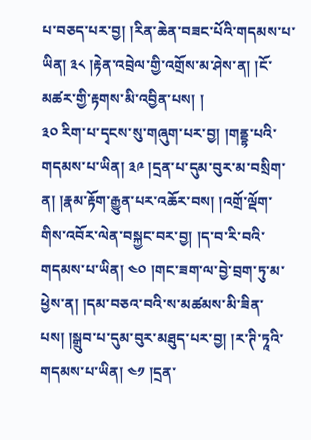པ་བཅད་པར་བྱ། །རིན་ཆེན་བཟང་པོའི་གདམས་པ་ཡིན། ༣༨ །རྟེན་འབྲེལ་གྱི་འགྲོས་མ་ཤེས་ན། །ངོ་མཚར་གྱི་རྟགས་མི་འབྱིན་པས། །
༣༠ རིག་པ་དྭངས་སུ་གཞུག་པར་བྱ། །གནྡྷ་པའི་གདམས་པ་ཡིན། ༣༩ །དྲན་པ་དུམ་བུར་མ་བསྲིག་ན། །རྣམ་རྟོག་རྒྱུན་པར་འཆོར་བས། །འགྲོ་ལྡོག་གིས་འབོར་ལེན་བསྐྱང་བར་བྱ། །ད་བ་རི་བའི་གདམས་པ་ཡིན། ༤༠ །གང་ཟག་ལ་བྱེ་བྲག་ཏུ་མ་ཕྱེས་ན། །དམ་བཅའ་བའི་ས་མཚམས་མི་ཟིན་པས། །སྒྲུབ་པ་དུམ་བུར་མཐུད་པར་བྱ། །ར་ཊི་ཏཱའི་གདམས་པ་ཡིན། ༤༡ །དྲན་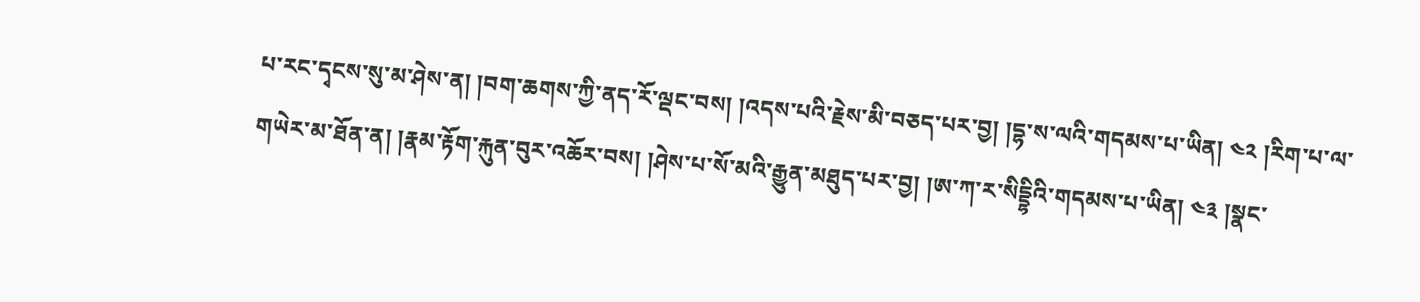པ་རང་དྭངས་སུ་མ་ཤེས་ན། །བག་ཆགས་ཀྱི་ནད་རོ་ལྡང་བས། །འདས་པའི་རྗེས་མི་བཅད་པར་བྱ། །དྷ་ས་ལའི་གདམས་པ་ཡིན། ༤༢ །རིག་པ་ལ་གཡེར་མ་ཐོན་ན། །རྣམ་རྟོག་རྐུན་བུར་འཆོར་བས། །ཤེས་པ་སོ་མའི་རྒྱུན་མཐུད་པར་བྱ། །ཨ་ཀ་ར་སིདྡྷིའི་གདམས་པ་ཡིན། ༤༣ །སྣང་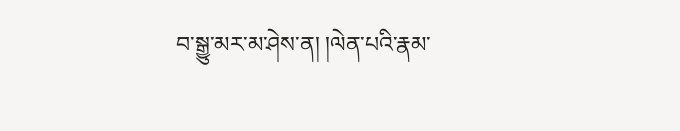བ་སྒྱུ་མར་མ་ཤེས་ན། །ལེན་པའི་རྣམ་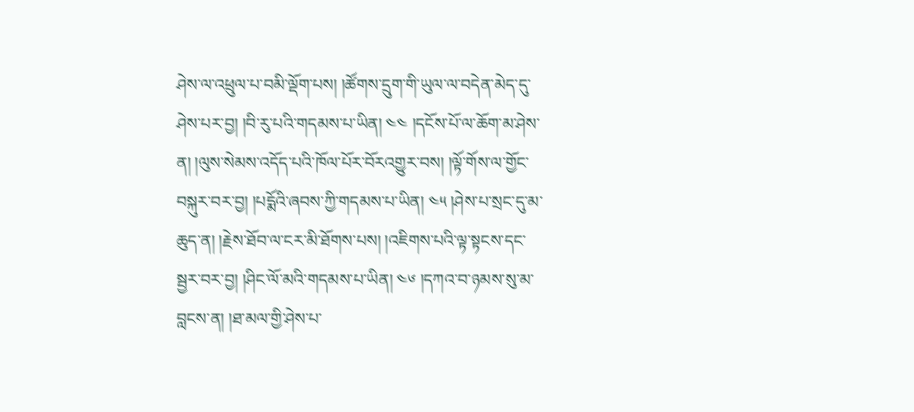ཤེས་ལ་འཕྲུལ་པ་བམི་ལྡོག་པས། །ཚོགས་དྲུག་གི་ཡུལ་ལ་བདེན་མེད་དུ་ཤེས་པར་བྱ། །བི་རུ་པའི་གདམས་པ་ཡིན། ༤༤ །དངོས་པོ་ལ་ཆོག་མ་ཤེས་ན། །ལུས་སེམས་འདོད་པའི་ཁོལ་པོར་བོརའགྱུར་བས། །ལྟོ་གོས་ལ་གྱོང་བསྐུར་བར་བྱ། །པདྨོའི་ཞབས་ཀྱི་གདམས་པ་ཡིན། ༤༥ །ཤེས་པ་སྲང་དུ་མ་ཆུད་ན། །རྗེས་ཐོབ་ལ་ངར་མི་ཐོགས་པས། །འཇིགས་པའི་ལྟ་སྟངས་དང་སྦྱར་བར་བྱ། །ཤིང་ལོ་མའི་གདམས་པ་ཡིན། ༤༦ །དཀའ་བ་ཉམས་སུ་མ་བླངས་ན། །ཐ་མལ་གྱི་ཤེས་པ་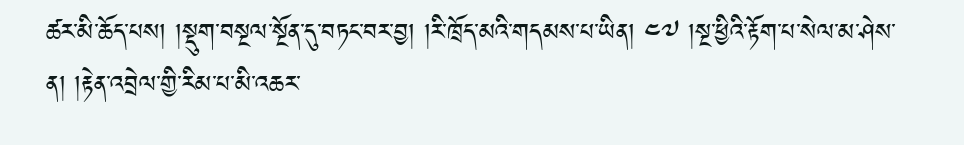ཚར་མི་ཆོད་པས། །སྡུག་བསྔལ་སྔོན་དུ་བཏང་བར་བྱ། །རི་ཁྲོད་མའི་གདམས་པ་ཡིན། ༤༧ །སྔ་ཕྱིའི་རྟོག་པ་སེལ་མ་ཤེས་ན། །རྟེན་འབྲེལ་གྱི་རིམ་པ་མི་འཆར་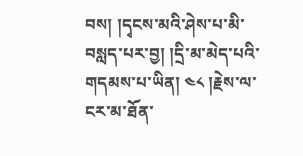བས། །དྭངས་མའི་ཤེས་པ་མི་བསླད་པར་བྱ། །དྲི་མ་མེད་པའི་གདམས་པ་ཡིན། ༤༨ །རྗེས་ལ་ངར་མ་ཐོན་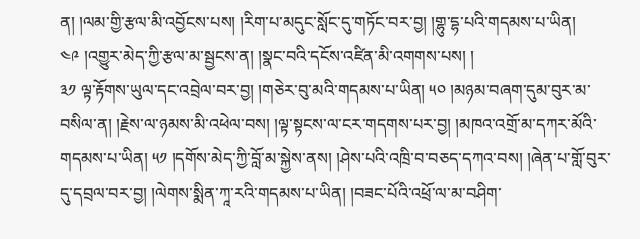ན། །ལམ་གྱི་རྩལ་མི་འབྱོངས་པས། །རིག་པ་མདུང་སློང་དུ་གཏོང་བར་བྱ། །གྷུ་དྷ་པའི་གདམས་པ་ཡིན། ༤༩ །འགྱུར་མེད་ཀྱི་རྩལ་མ་སྦྱངས་ན། །སྣང་བའི་དངོས་འཛིན་མི་འགགས་པས། །
༣༡ ལྟ་རྟོགས་ཡུལ་དང་འབྲེལ་བར་བྱ། །གཅེར་བུ་མའི་གདམས་པ་ཡིན། ༥༠ །མཉམ་བཞག་དུམ་བུར་མ་བསིལ་ན། །རྗེས་ལ་ཉམས་མི་འཕེལ་བས། །ལྟ་སྟངས་ལ་ངར་གདགས་པར་བྱ། །མཁའ་འགྲོ་མ་དཀར་མོའི་གདམས་པ་ཡིན། ༥༡ །དགོས་མེད་ཀྱི་བློ་མ་སྐྱེས་ནས། །ཤེས་པའི་འཁྲི་བ་བཅད་དཀའ་བས། །ཞེན་པ་གློ་བུར་དུ་དབྲལ་བར་བྱ། །ལེགས་སྨིན་ཀཱ་རའི་གདམས་པ་ཡིན། །བཟང་པོའི་འཕྲོ་ལ་མ་བཤིག་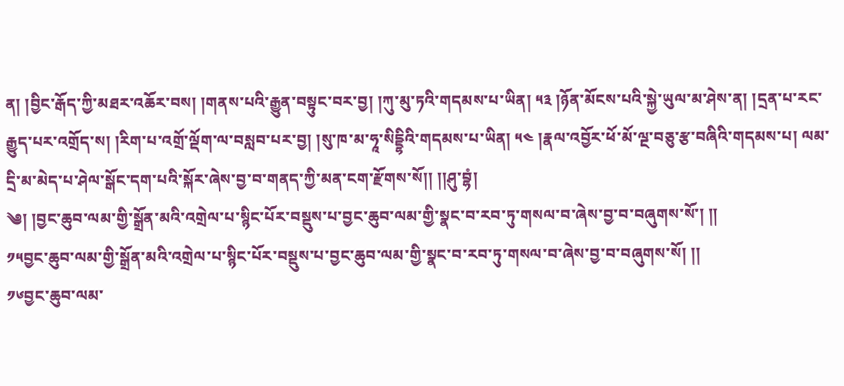ན། །བྱིང་རྒོད་ཀྱི་མཐར་འཆོར་བས། །གནས་པའི་རྒྱུན་བསྟུང་བར་བྱ། །ཀུ་མུ་ཏའི་གདམས་པ་ཡིན། ༥༣ །ཉོན་མོངས་པའི་སྐྱེ་ཡུལ་མ་ཤེས་ན། །དྲན་པ་རང་རྒྱུད་པར་འགྲོད་ས། །རིག་པ་འགྲོ་ལྡོག་ལ་བསླབ་པར་བྱ། །སུ་ཁ་མ་ཧཱ་སིདྡྷིའི་གདམས་པ་ཡིན། ༥༤ །རྣལ་འབྱོར་ཕོ་མོ་ལྔ་བཅུ་རྩ་བཞིའི་གདམས་པ། ལམ་དྲི་མ་མེད་པ་ཤེལ་སྒོང་དག་པའི་སྐོར་ཞེས་བྱ་བ་གནད་ཀྱི་མན་ངག་རྫོགས་སོ།། །།ཤུ་བྷཾ།
༄། །བྱང་ཆུབ་ལམ་གྱི་སྒྲོན་མའི་འགྲེལ་པ་སྙིང་པོར་བསྡུས་པ་བྱང་ཆུབ་ལམ་གྱི་སྣང་བ་རབ་ཏུ་གསལ་བ་ཞེས་བྱ་བ་བཞུགས་སོ་། ༎
༡༥བྱང་ཆུབ་ལམ་གྱི་སྒྲོན་མའི་འགྲེལ་པ་སྙིང་པོར་བསྡུས་པ་བྱང་ཆུབ་ལམ་གྱི་སྣང་བ་རབ་ཏུ་གསལ་བ་ཞེས་བྱ་བ་བཞུགས་སོ། །།
༡༦བྱང་ཆུབ་ལམ་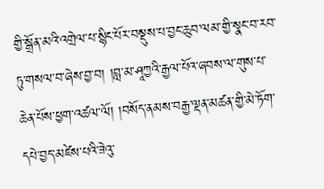གྱི་སྒྲོན་མའི་འགྲེལ་པ་སྙིང་པོར་བསྡུས་པ་བྱང་ཆུབ་ལམ་གྱི་སྣང་བ་རབ་ཏུ་གསལ་བ་ཞེས་བྱ་བ། །བླ་མ་ཤཱཀྱའི་རྒྱལ་པོའ་ཞབས་ལ་གུས་པ་ཆེན་པོས་ཕྱག་འཚལ་ལོ། །བསོད་ནམས་བརྒྱ་ལྡན་མཚན་གྱི་མེ་ཏོག་དཔེ་བྱད་མཛེས་པའི་ཟེའུ་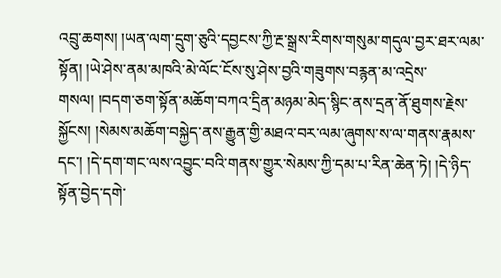འབྲུ་ཆགས། །ཡན་ལག་དྲུག་ཅུའི་དབྱངས་ཀྱི་རྔ་སྒྲས་རིགས་གསུམ་གདུལ་བྱར་ཐར་ལམ་སྟོན། །ཡེ་ཤེས་ནམ་མཁའི་མེ་ལོང་ངོས་སུ་ཤེས་བྱའི་གཟུགས་བརྙན་མ་འདྲེས་གསལ། །བདག་ཅག་སྟོན་མཆོག་བཀའ་དྲིན་མཉམ་མེད་སྙིང་ནས་དྲན་ནོ་ཐུགས་རྗེས་སྐྱོངས། །སེམས་མཆོག་བསྐྱེད་ནས་རྒྱུན་གྱི་མཐའ་བར་ལམ་ཞུགས་ས་ལ་གནས་རྣམས་དང་། །དེ་དག་གང་ལས་འབྱུང་བའི་གནས་གྱུར་སེམས་ཀྱི་དམ་པ་རིན་ཆེན་ཏེ། །དེ་ཉིད་སྟོན་བྱེད་དགེ་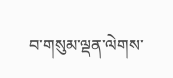བ་གསུམ་ལྡན་ལེགས་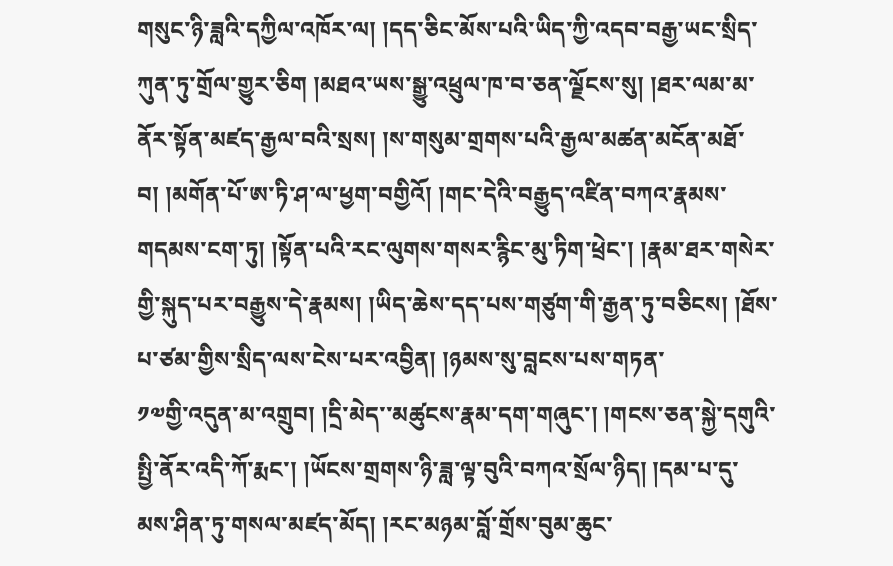གསུང་ཉི་ཟླའི་དཀྱིལ་འཁོར་ལ། །དད་ཅིང་མོས་པའི་ཡིད་ཀྱི་འདབ་བརྒྱ་ཡང་སྲིད་ཀུན་ཏུ་གྲོལ་གྱུར་ཅིག །མཐའ་ཡས་སྒྱུ་འཕྲུལ་ཁ་བ་ཅན་ལྗོངས་སུ། །ཐར་ལམ་མ་ནོར་སྟོན་མཛད་རྒྱལ་བའི་སྲས། །ས་གསུམ་གྲགས་པའི་རྒྱལ་མཚན་མངོན་མཐོ་བ། །མགོན་པོ་ཨ་ཏི་ཤ་ལ་ཕྱག་བགྱིའོ། །གང་དེའི་བརྒྱུད་འཛིན་བཀའ་རྣམས་གདམས་ངག་ཏུ། །སྟོན་པའི་རང་ལུགས་གསར་རྙིང་མུ་ཏིག་ཕྲེང་། །རྣམ་ཐར་གསེར་གྱི་སྐུད་པར་བརྒྱུས་དེ་རྣམས། །ཡིད་ཆེས་དད་པས་གཙུག་གི་རྒྱན་ཏུ་བཅིངས། །ཐོས་པ་ཙམ་གྱིས་སྲིད་ལས་ངེས་པར་འབྱིན། །ཉམས་སུ་བླངས་པས་གཏན་
༡༧གྱི་འདུན་མ་འགྲུབ། །དྲི་མེད་་མཚུངས་རྣམ་དག་གཞུང་། །གངས་ཅན་སྐྱེ་དགུའི་སྤྱི་ནོར་འདི་ཀོ་རྨང་། །ཡོངས་གྲགས་ཉི་ཟླ་ལྟ་བུའི་བཀའ་སྲོལ་ཉིད། །དམ་པ་དུ་མས་ཤིན་ཏུ་གསལ་མཛད་མོད། །རང་མཉམ་བློ་གྲོས་བུམ་ཆུང་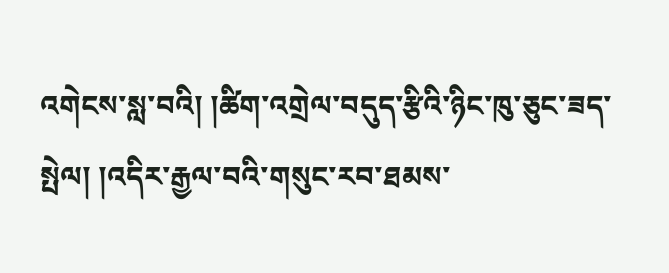འགེངས་སླ་བའི། །ཚིག་འགྲེལ་བདུད་རྩིའི་ཉིང་ཁུ་ཅུང་ཟད་སྤེལ། །འདིར་རྒྱལ་བའི་གསུང་རབ་ཐམས་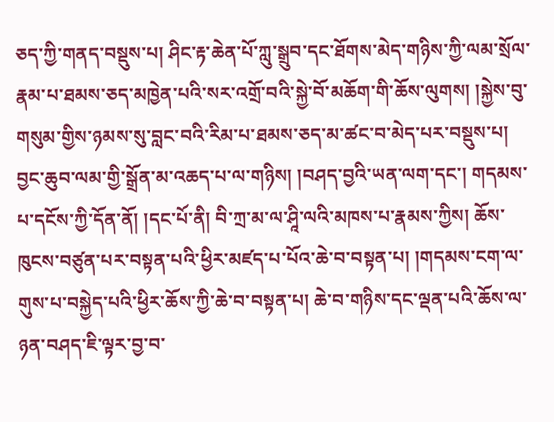ཅད་ཀྱི་གནད་བསྡུས་པ། ཤིང་རྟ་ཆེན་པོ་ཀླུ་སྒྲུབ་དང་ཐོགས་མེད་གཉིས་ཀྱི་ལམ་སྲོལ་རྣམ་པ་ཐམས་ཅད་མཁྱེན་པའི་སར་འགྲོ་བའི་སྐྱེ་བོ་མཆོག་གི་ཆོས་ལུགས། །སྐྱེས་བུ་གསུམ་གྱིས་ཉམས་སུ་བླང་བའི་རིམ་པ་ཐམས་ཅད་མ་ཚང་བ་མེད་པར་བསྡུས་པ། བྱང་ཆུབ་ལམ་གྱི་སྒྲོན་མ་འཆད་པ་ལ་གཉིས། །བཤད་བྱའི་ཡན་ལག་དང་། གདམས་པ་དངོས་ཀྱི་དོན་ནོ། །དང་པོ་ནི། བི་ཀྲ་མ་ལ་ཤཱི་ལའི་མཁས་པ་རྣམས་ཀྱིས། ཆོས་ཁུངས་བཙུན་པར་བསྟན་པའི་ཕྱིར་མཛད་པ་པོའ་ཆེ་བ་བསྟན་པ། །གདམས་ངག་ལ་གུས་པ་བསྐྱེད་པའི་ཕྱིར་ཆོས་ཀྱི་ཆེ་བ་བསྟན་པ། ཆེ་བ་གཉིས་དང་ལྡན་པའི་ཆོས་ལ་ཉན་བཤད་ཇི་ལྟར་བྱ་བ་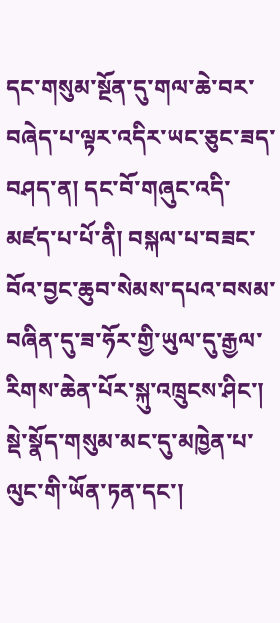དང་གསུམ་སྔོན་དུ་གལ་ཆེ་བར་བཞེད་པ་ལྟར་འདིར་ཡང་ཅུང་ཟད་བཤད་ན། དང་བོ་གཞུང་འདི་མཛད་པ་པོ་ནི། བསྐལ་པ་བཟང་བོའ་བྱང་ཆུབ་སེམས་དཔའ་བསམ་བཞིན་དུ་ཟ་ཧོར་གྱི་ཡུལ་དུ་རྒྱལ་རིགས་ཆེན་པོར་སྐུ་འཁྲུངས་ཤིང་། སྡེ་སྣོད་གསུམ་མང་དུ་མཁྱེན་པ་ལུང་གི་ཡོན་ཏན་དང་།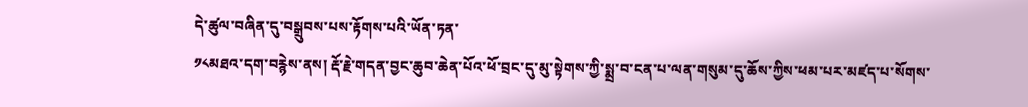དེ་ཚུལ་བཞིན་དུ་བསྒྲུབས་པས་རྟོགས་པའི་ཡོན་ཏན་
༡༨མཐའ་དག་བརྙེས་ནས། རྡོ་རྗེ་གདན་བྱང་ཆུབ་ཆེན་པོའ་ཕོ་བྲང་དུ་མུ་སྟེགས་ཀྱི་སྨྲ་བ་ངན་པ་ལན་གསུམ་དུ་ཆོས་ཀྱིས་ཕམ་པར་མཛད་པ་སོགས་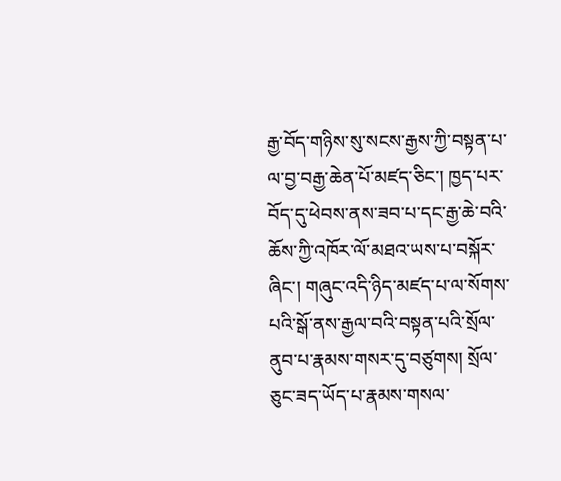རྒྱ་བོད་གཉིས་སུ་སངས་རྒྱས་ཀྱི་བསྟན་པ་ལ་བྱ་བརྒྱ་ཆེན་པོ་མཛད་ཅིང་། ཁྱད་པར་བོད་དུ་ཕེབས་ནས་ཟབ་པ་དང་རྒྱ་ཆེ་བའི་ཆོས་ཀྱི་འཁོར་ལོ་མཐའ་ཡས་པ་བསྐོར་ཞིང་། གཞུང་འདི་ཉིད་མཛད་པ་ལ་སོགས་པའི་སྒོ་ནས་རྒྱལ་བའི་བསྟན་པའི་སྲོལ་ནུབ་པ་རྣམས་གསར་དུ་བཙུགས། སྲོལ་ཅུང་ཟད་ཡོད་པ་རྣམས་གསལ་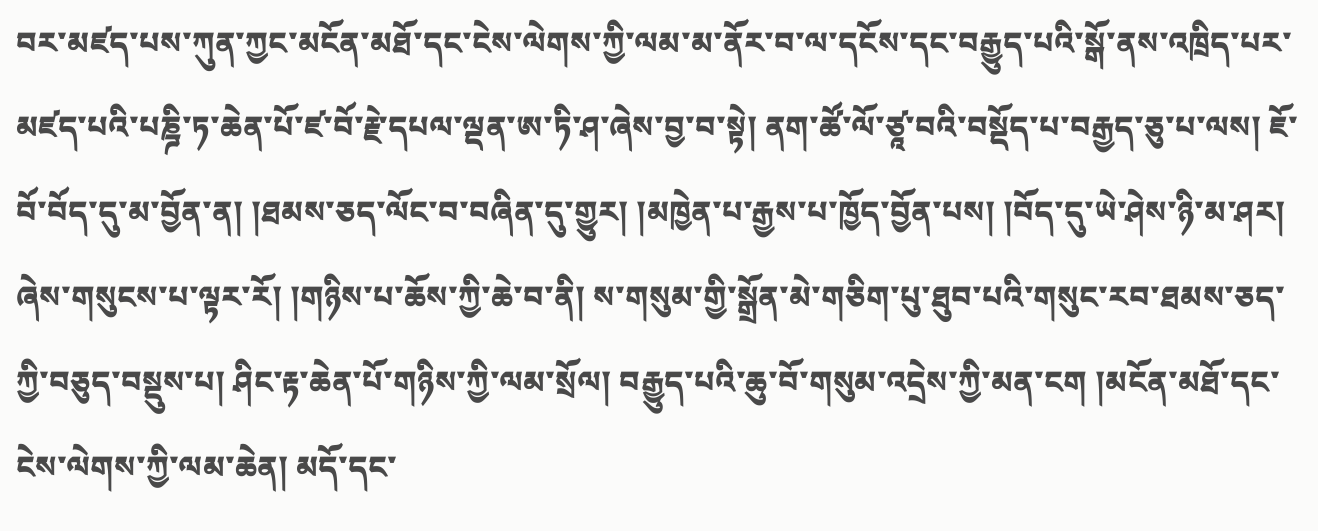བར་མཛད་པས་ཀུན་ཀྱང་མངོན་མཐོ་དང་ངེས་ལེགས་ཀྱི་ལམ་མ་ནོར་བ་ལ་དངོས་དང་བརྒྱུད་པའི་སྒོ་ནས་འཁྲིད་པར་མཛད་པའི་པཎྜི་ཏ་ཆེན་པོ་ཛ་བོ་རྗེ་དཔལ་ལྡན་ཨ་ཏི་ཤ་ཞེས་བྱ་བ་སྟེ། ནག་ཚོ་ལོ་ཙཱ་བའི་བསྡོད་པ་བརྒྱད་ཅུ་པ་ལས། ཇོ་བོ་བོད་དུ་མ་བྱོན་ན། །ཐམས་ཅད་ལོང་བ་བཞིན་དུ་གྱུར། །མཁྱེན་པ་རྒྱས་པ་ཁྱོད་བྱོན་པས། །བོད་དུ་ཡེ་ཤེས་ཉི་མ་ཤར། ཞེས་གསུངས་པ་ལྟར་རོ། །གཉིས་པ་ཆོས་ཀྱི་ཆེ་བ་ནི། ས་གསུམ་གྱི་སྒྲོན་མེ་གཅིག་པུ་ཐུབ་པའི་གསུང་རབ་ཐམས་ཅད་ཀྱི་བཅུད་བསྡུས་པ། ཤིང་རྟ་ཆེན་པོ་གཉིས་ཀྱི་ལམ་སྲོལ། བརྒྱུད་པའི་ཆུ་བོ་གསུམ་འདྲེས་ཀྱི་མན་ངག །མངོན་མཐོ་དང་ངེས་ལེགས་ཀྱི་ལམ་ཆེན། མདོ་དང་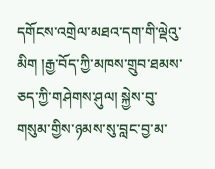དགོངས་འགྲེལ་མཐའ་དག་གི་ལྡེའུ་མིག །རྒྱ་བོད་ཀྱི་མཁས་གྲུབ་ཐམས་ཅད་ཀྱི་གཤེགས་ཤུལ། སྐྱེས་བུ་གསུམ་གྱིས་ཉམས་སུ་བླང་བྱ་མ་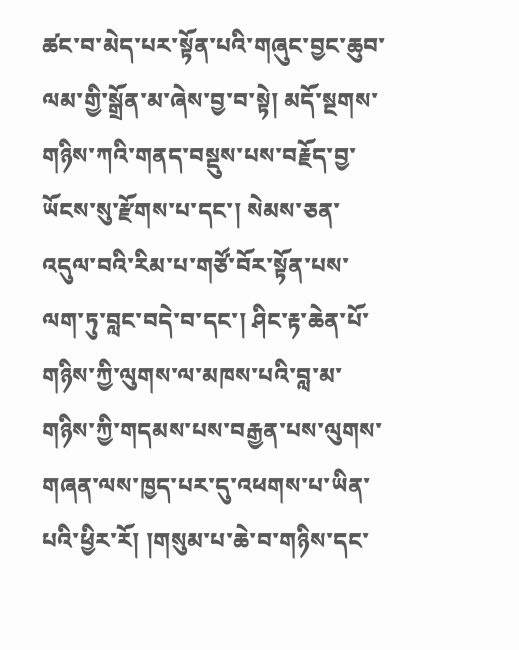ཚང་བ་མེད་པར་སྟོན་པའི་གཞུང་བྱང་ཆུབ་ལམ་གྱི་སྒྲོན་མ་ཞེས་བྱ་བ་སྟེ། མདོ་སྔགས་གཉིས་ཀའི་གནད་བསྡུས་པས་བརྗོད་བྱ་ཡོངས་སུ་རྫོགས་པ་དང་། སེམས་ཅན་འདུལ་བའི་རིམ་པ་གཙོ་བོར་སྟོན་པས་ལག་ཏུ་བླང་བདེ་བ་དང་། ཤིང་རྟ་ཆེན་པོ་གཉིས་ཀྱི་ལུགས་ལ་མཁས་པའི་བླ་མ་གཉིས་ཀྱི་གདམས་པས་བརྒྱན་པས་ལུགས་གཞན་ལས་ཁྱད་པར་དུ་འཕགས་པ་ཡིན་པའི་ཕྱིར་རོ། །གསུམ་པ་ཆེ་བ་གཉིས་དང་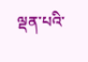ལྡན་པའི་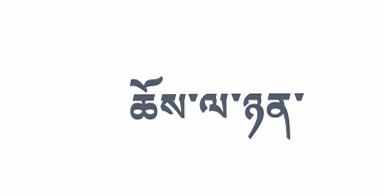ཆོས་ལ་ཉན་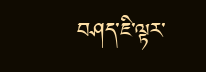བཤད་ཇི་ལྟར་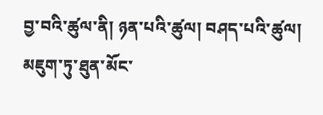བྱ་བའི་ཚུལ་ནི། ཉན་པའི་ཚུལ། བཤད་པའི་ཚུལ། མཇུག་ཏུ་ཐུན་མོང་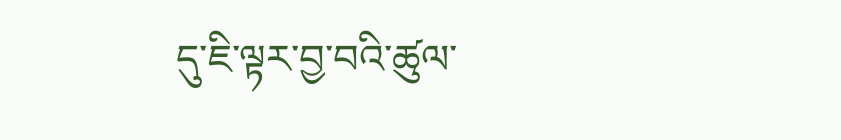དུ་ཇི་ལྟར་བྱ་བའི་ཚུལ་